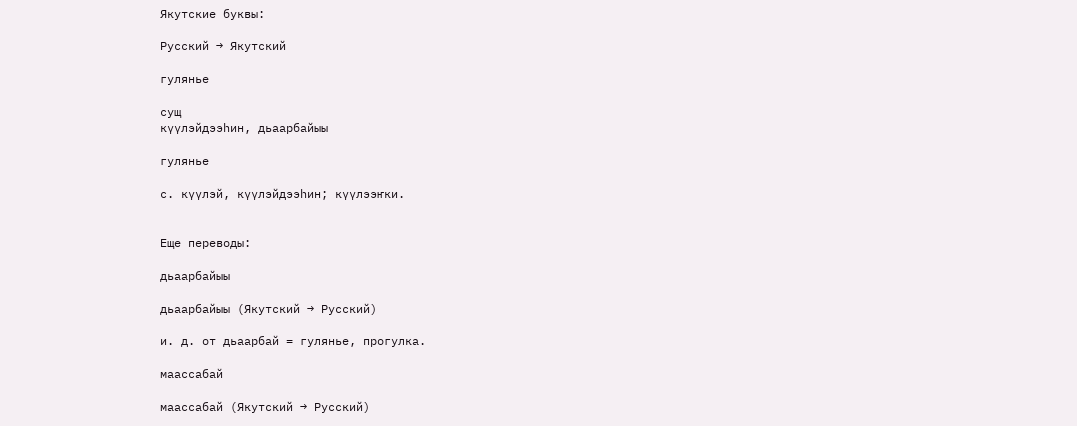Якутские буквы:

Русский → Якутский

гулянье

сущ
күүлэйдээһин, дьаарбайыы

гулянье

с. күүлэй, күүлэйдээһин; күүлээҥки.


Еще переводы:

дьаарбайыы

дьаарбайыы (Якутский → Русский)

и. д. от дьаарбай = гулянье, прогулка.

маассабай

маассабай (Якутский → Русский)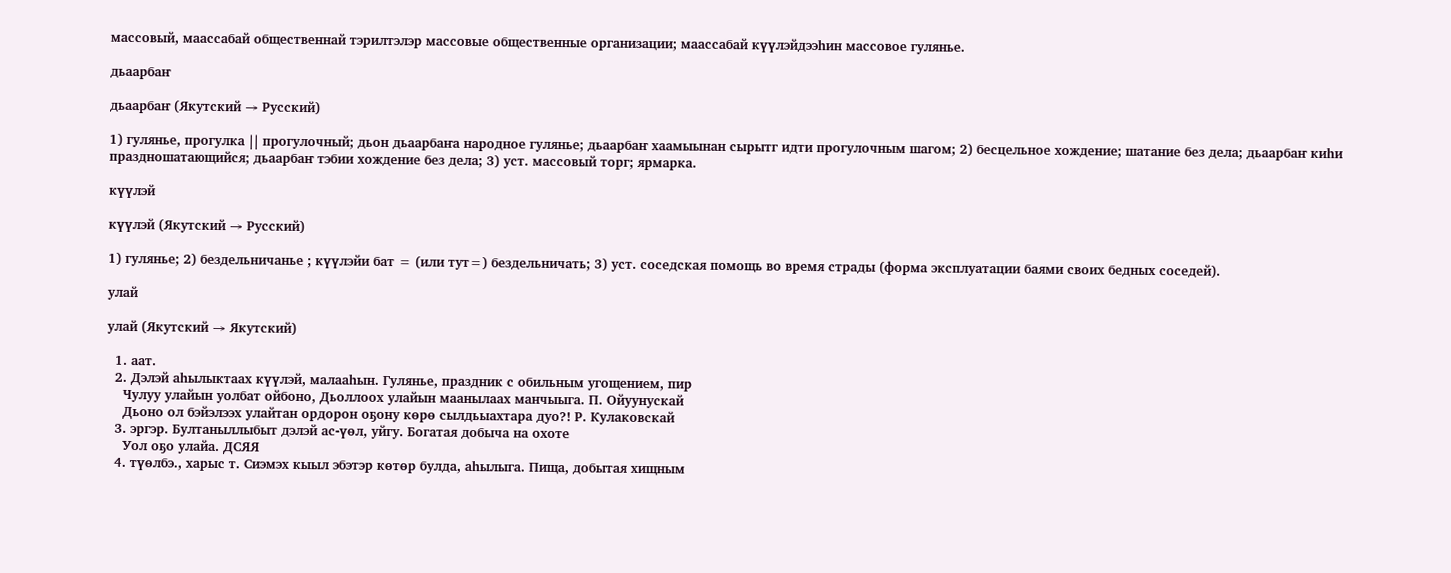массовый, маассабай общественнай тэрилтэлэр массовые общественные организации; маассабай күүлэйдээһин массовое гулянье.

дьаарбаҥ

дьаарбаҥ (Якутский → Русский)

1) гулянье, прогулка || прогулочный; дьон дьаарбаҥа народное гулянье; дьаарбаҥ хаамыынан сырытг идти прогулочным шагом; 2) бесцельное хождение; шатание без дела; дьаарбаҥ киһи праздношатающийся; дьаарбаҥ тэбии хождение без дела; 3) уст. массовый торг; ярмарка.

күүлэй

күүлэй (Якутский → Русский)

1) гулянье; 2) бездельничанье ; күүлэйи бат = (или тут=) бездельничать; 3) уст. соседская помощь во время страды (форма эксплуатации баями своих бедных соседей).

улай

улай (Якутский → Якутский)

  1. аат.
  2. Дэлэй аһылыктаах күүлэй, малааһын. Гулянье, праздник с обильным угощением, пир
    Чулуу улайын уолбат ойбоно, Дьоллоох улайын маанылаах манчыыга. П. Ойуунускай
    Дьоно ол бэйэлээх улайтан ордорон оҕону көрө сылдьыахтара дуо?! Р. Кулаковскай
  3. эргэр. Бултаныллыбыт дэлэй ас-үөл, уйгу. Богатая добыча на охоте
    Уол оҕо улайа. ДСЯЯ
  4. түөлбэ., харыс т. Сиэмэх кыыл эбэтэр көтөр булда, аһылыга. Пища, добытая хищным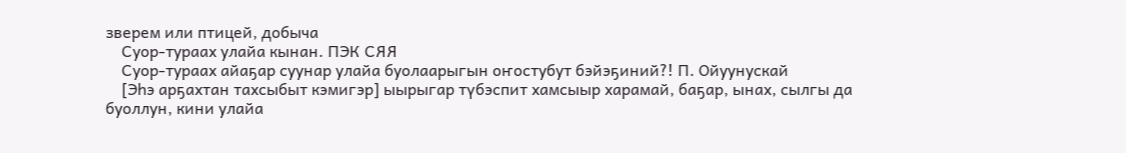зверем или птицей, добыча
    Суор-тураах улайа кынан. ПЭК СЯЯ
    Суор-тураах айаҕар суунар улайа буолаарыгын оҥостубут бэйэҕиний?! П. Ойуунускай
    [Эһэ арҕахтан тахсыбыт кэмигэр] ыырыгар түбэспит хамсыыр харамай, баҕар, ынах, сылгы да буоллун, кини улайа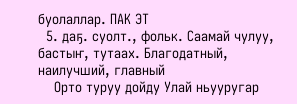буолаллар. ПАК ЭТ
  5. даҕ. суолт., фольк. Саамай чулуу, бастыҥ, тутаах. Благодатный, наилучший, главный
    Орто туруу дойду Улай ньууругар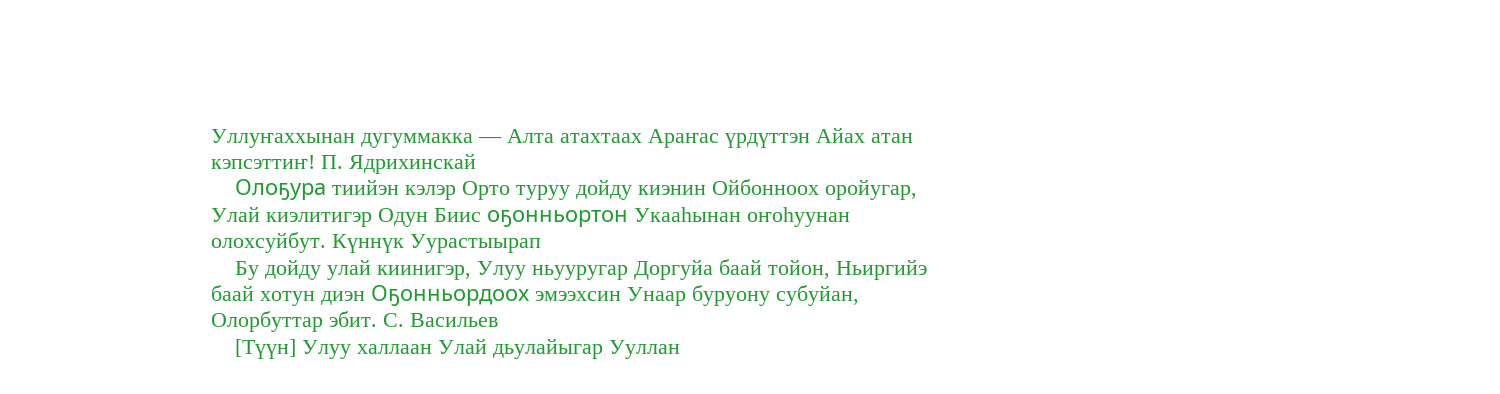Уллуҥаххынан дугуммакка — Алта атахтаах Араҥас үрдүттэн Айах атан кэпсэттиҥ! П. Ядрихинскай
    Олоҕура тиийэн кэлэр Орто туруу дойду киэнин Ойбонноох оройугар, Улай киэлитигэр Одун Биис оҕонньортон Укааһынан оҥоһуунан олохсуйбут. Күннүк Уурастыырап
    Бу дойду улай киинигэр, Улуу ньууругар Доргуйа баай тойон, Ньиргийэ баай хотун диэн Оҕонньордоох эмээхсин Унаар буруону субуйан, Олорбуттар эбит. С. Васильев
    [Түүн] Улуу халлаан Улай дьулайыгар Ууллан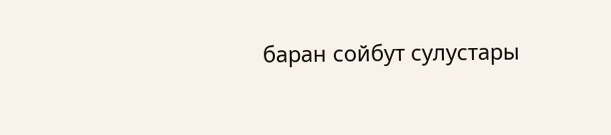баран сойбут сулустары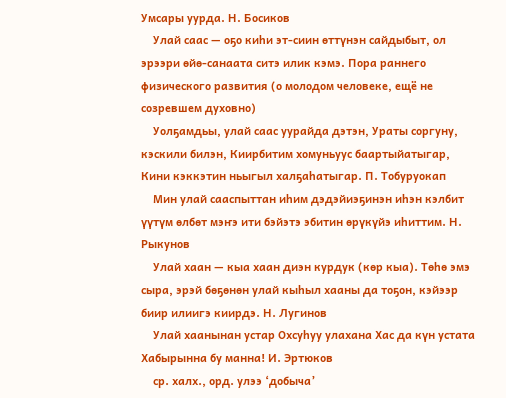Умсары уурда. Н. Босиков
    Улай саас — оҕо киһи эт-сиин өттүнэн сайдыбыт, ол эрээри өйө-санаата ситэ илик кэмэ. Пора раннего физического развития (о молодом человеке, ещё не созревшем духовно)
    Уолҕамдьы, улай саас уурайда дэтэн, Ураты соргуну, кэскили билэн, Киирбитим хомуньуус баартыйатыгар, Кини кэккэтин ньыгыл халҕаһатыгар. П. Тобуруокап
    Мин улай сааспыттан иһим дэдэйиэҕинэн иһэн кэлбит үүтүм өлбөт мэҥэ ити бэйэтэ эбитин өрүкүйэ иһиттим. Н. Рыкунов
    Улай хаан — кыа хаан диэн курдук (көр кыа). Төһө эмэ сыра, эрэй бөҕөнөн улай кыһыл хааны да тоҕон, кэйээр биир илиигэ киирдэ. Н. Лугинов
    Улай хаанынан устар Охсуһуу улахана Хас да күн устата Хабырынна бу манна! И. Эртюков
    ср. халх., орд. улээ ‘добыча’